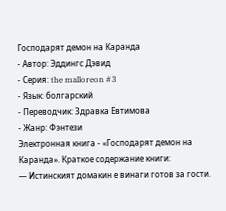Господарят демон на Каранда
- Автор: Эддингс Дэвид
- Серия: the malloreon #3
- Язык: болгарский
- Переводчик: Здравка Евтимова
- Жанр: Фэнтези
Электронная книга - «Господарят демон на Каранда». Краткое содержание книги:
— Истинският домакин е винаги готов за гости.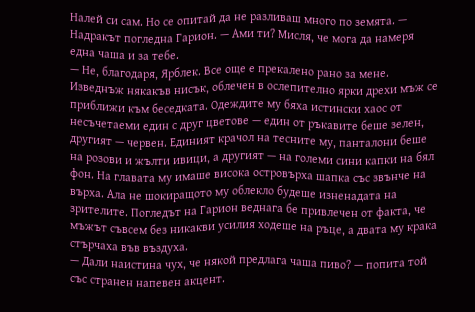Налей си сам. Но се опитай да не разливаш много по земята. — Надракът погледна Гарион. — Ами ти? Мисля, че мога да намеря една чаша и за тебе.
— Не, благодаря, Ярблек. Все още е прекалено рано за мене.
Изведнъж някакъв нисък, облечен в ослепително ярки дрехи мъж се приближи към беседката. Одеждите му бяха истински хаос от несъчетаеми един с друг цветове — един от ръкавите беше зелен, другият — червен. Единият крачол на тесните му, панталони беше на розови и жълти ивици, а другият — на големи сини капки на бял фон. На главата му имаше висока островърха шапка със звънче на върха. Ала не шокиращото му облекло будеше изненадата на зрителите. Погледът на Гарион веднага бе привлечен от факта, че мъжът съвсем без никакви усилия ходеше на ръце, а двата му крака стърчаха във въздуха.
— Дали наистина чух, че някой предлага чаша пиво? — попита той със странен напевен акцент.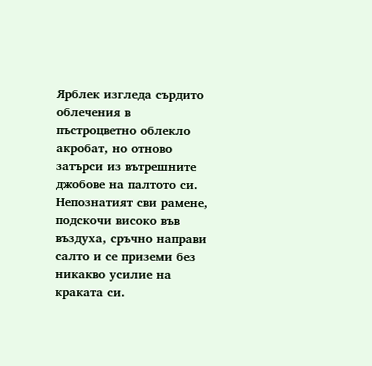Ярблек изгледа сърдито облечения в пъстроцветно облекло акробат, но отново затърси из вътрешните джобове на палтото си.
Непознатият сви рамене, подскочи високо във въздуха, сръчно направи салто и се приземи без никакво усилие на краката си.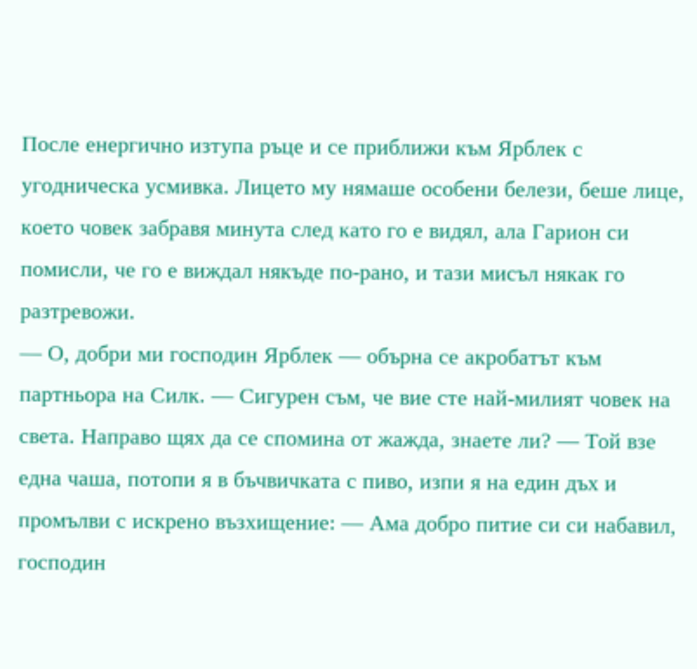После енергично изтупа ръце и се приближи към Ярблек с угодническа усмивка. Лицето му нямаше особени белези, беше лице, което човек забравя минута след като го е видял, ала Гарион си помисли, че го е виждал някъде по-рано, и тази мисъл някак го разтревожи.
— О, добри ми господин Ярблек — обърна се акробатът към партньора на Силк. — Сигурен съм, че вие сте най-милият човек на света. Направо щях да се спомина от жажда, знаете ли? — Той взе една чаша, потопи я в бъчвичката с пиво, изпи я на един дъх и промълви с искрено възхищение: — Ама добро питие си си набавил, господин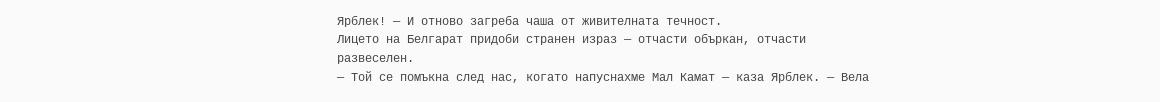Ярблек! — И отново загреба чаша от живителната течност.
Лицето на Белгарат придоби странен израз — отчасти объркан, отчасти развеселен.
— Той се помъкна след нас, когато напуснахме Мал Камат — каза Ярблек. — Вела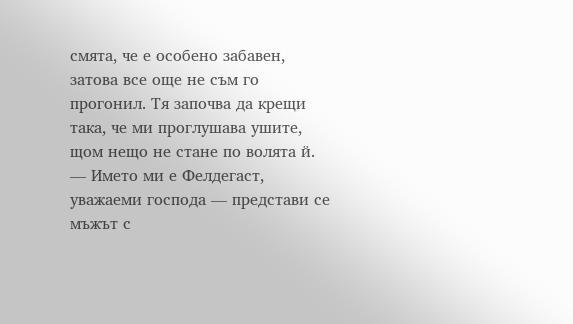смята, че е особено забавен, затова все още не съм го прогонил. Тя започва да крещи така, че ми проглушава ушите, щом нещо не стане по волята й.
— Името ми е Фелдегаст, уважаеми господа — представи се мъжът с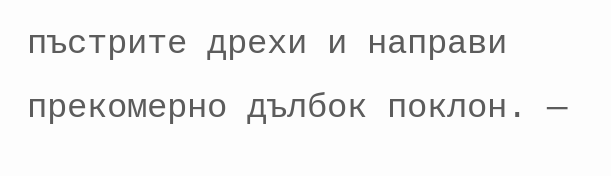пъстрите дрехи и направи прекомерно дълбок поклон. —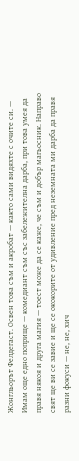Жонгльорът Фелдегаст. Освен това съм и акробат — както сами видяхте с очите си. — Имам още едно поприще — комедиант съм със забележителна дарба, при това умея да правя някоя и друга магия — тоест може да се каже, че съм и добър магьосник. Направо свят ще ви се завие и ще се ококорите от удивление пред неземната ми дарба да правя разни фокуси — не, не, хич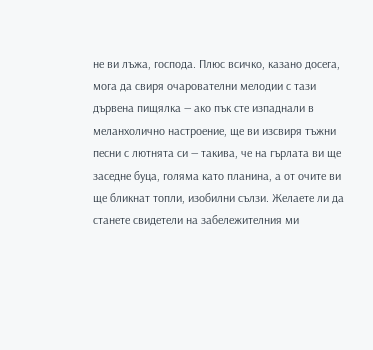не ви лъжа, господа. Плюс всичко, казано досега, мога да свиря очарователни мелодии с тази дървена пищялка — ако пък сте изпаднали в меланхолично настроение, ще ви изсвиря тъжни песни с лютнята си — такива, че на гърлата ви ще заседне буца, голяма като планина, а от очите ви ще бликнат топли, изобилни сълзи. Желаете ли да станете свидетели на забележителния ми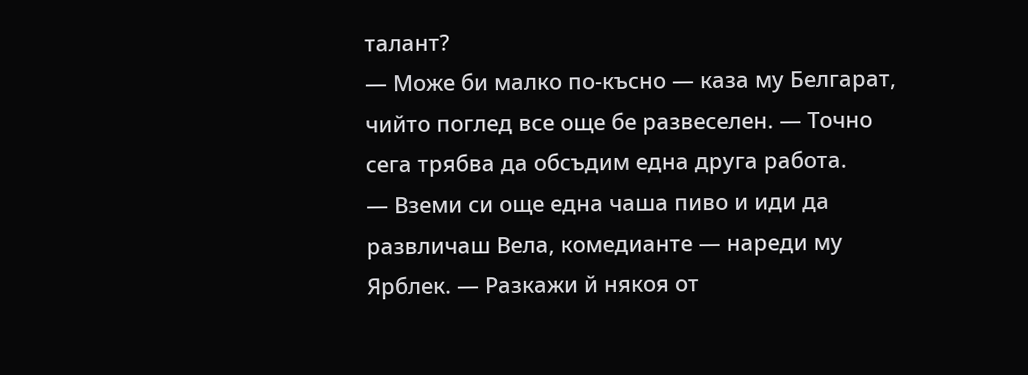талант?
— Може би малко по-късно — каза му Белгарат, чийто поглед все още бе развеселен. — Точно сега трябва да обсъдим една друга работа.
— Вземи си още една чаша пиво и иди да развличаш Вела, комедианте — нареди му Ярблек. — Разкажи й някоя от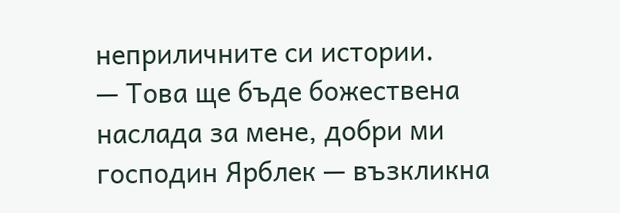неприличните си истории.
— Това ще бъде божествена наслада за мене, добри ми господин Ярблек — възкликна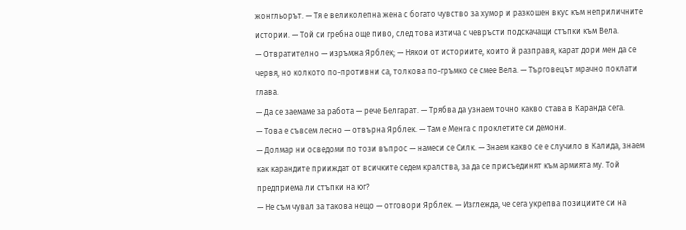жонгльорът. — Тя е великолепна жена с богато чувство за хумор и разкошен вкус към неприличните истории. — Той си гребна още пиво, след това изтича с чевръсти подскачащи стъпки към Вела.
— Отвратително — изръмжа Ярблек; — Някои от историите, които й разправя, карат дори мен да се червя, но колкото по-противни са, толкова по-гръмко се смее Вела. — Търговецът мрачно поклати глава.
— Да се заемаме за работа — рече Белгарат. — Трябва да узнаем точно какво става в Каранда сега.
— Това е съвсем лесно — отвърна Ярблек. — Там е Менга с проклетите си демони.
— Долмар ни осведоми по този въпрос — намеси се Силк. — Знаем какво се е случило в Калида, знаем как карандите прииждат от всичките седем кралства, за да се присъединят към армията му. Той предприема ли стъпки на юг?
— Не съм чувал за такова нещо — отговори Ярблек. — Изглежда, че сега укрепва позициите си на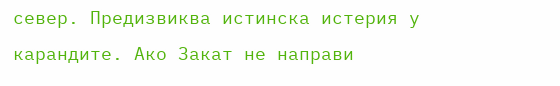север. Предизвиква истинска истерия у карандите. Ако Закат не направи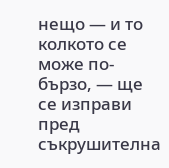нещо — и то колкото се може по-бързо, — ще се изправи пред съкрушителна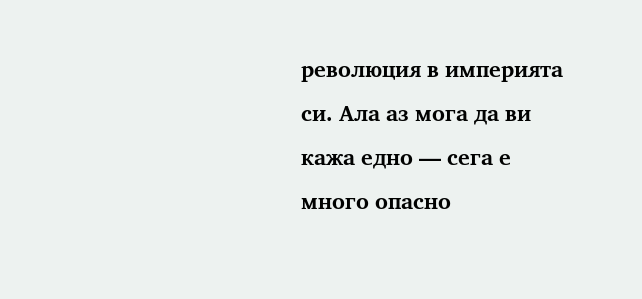революция в империята си. Ала аз мога да ви кажа едно — сега е много опасно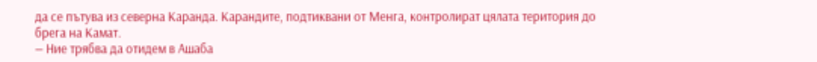да се пътува из северна Каранда. Карандите, подтиквани от Менга, контролират цялата територия до брега на Камат.
— Ние трябва да отидем в Ашаба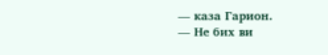— каза Гарион.
— Не бих ви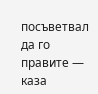посъветвал да го правите — каза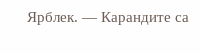Ярблек. — Карандите са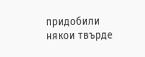придобили някои твърде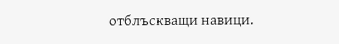отблъскващи навици.